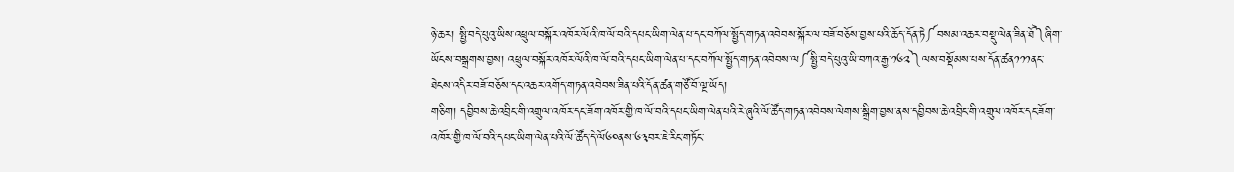ཉེ་ཆར། སྤྱི་བདེ་པུའུ་ཡིས་འཕྲུལ་བསྐོར་འཁོར་ལོའི་ཁ་ལོ་བའི་དཔང་ཡིག་ལེན་པ་དང་བཀོལ་སྤྱོད་གཏན་འབེབས་སྐོར་ལ་བཟོ་བཅོས་བྱས་པའི་ཆོད་དོན་ཏེ༼བསམ་འཆར་བསྡུ་ལེན་ཟིན་ཐོ༽ཞིག་ཡོངས་བསྒྲགས་བྱས། འཕྲུལ་བསྐོར་འཁོར་ལོའི་ཁ་ལོ་བའི་དཔང་ཡིག་ལེན་པ་དང་བཀོལ་སྤྱོད་གཏན་འབེབས་ལ༼སྤྱི་བདེ་པུའུ་ཡི་བཀའ་རྒྱ་༡༦༢༽ལས་བསྡོམས་པས་དོན་ཚན༡༡༡ནང་ཐེངས་འདིར་བཟོ་བཅོས་དང་འཆར་འགོད་གཏན་འབེབས་ཟིན་པའི་དོན་ཚན་གཙོ་བོ་ལྔ་ཡོད།
གཅིག། དབྱིབས་ཆེ་འབྲིང་གི་འགྲུལ་འཁོར་དང་ཟོག་འཁོར་གྱི་ཁ་ལོ་བའི་དཔང་ཡིག་ལེན་པའི་རེ་ཞུའི་ལོ་ཚོད་གཏན་འབེབས་ལེགས་སྒྲིག་བྱས་ནས་དབྱིབས་ཆེ་འབྲིང་གི་འགྲུལ་འཁོར་དང་ཟོག་འཁོར་གྱི་ཁ་ལོ་བའི་དཔང་ཡིག་ལེན་པའི་ལོ་ཚོད་དེ་ལོ༦༠ནས་༦༣བར་ཇེ་རིང་གཏོང་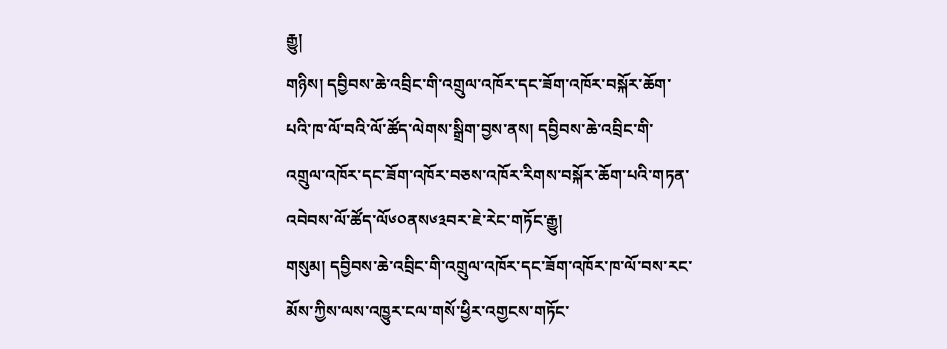རྒྱུ།
གཉིས། དབྱིབས་ཆེ་འབྲིང་གི་འགྲུལ་འཁོར་དང་ཟོག་འཁོར་བསྐོར་ཆོག་པའི་ཁ་ལོ་བའི་ལོ་ཚོད་ལེགས་སྒྲིག་བྱས་ནས། དབྱིབས་ཆེ་འབྲིང་གི་འགྲུལ་འཁོར་དང་ཟོག་འཁོར་བཅས་འཁོར་རིགས་བསྐོར་ཆོག་པའི་གཏན་འབེབས་ལོ་ཚོད་ལོ༦༠ནས༦༣བར་ཇེ་རེང་གཏོང་རྒྱུ།
གསུམ། དབྱིབས་ཆེ་འབྲིང་གི་འགྲུལ་འཁོར་དང་ཟོག་འཁོར་ཁ་ལོ་བས་རང་མོས་ཀྱིས་ལས་འཁྱུར་ངལ་གསོ་ཕྱིར་འགྱངས་གཏོང་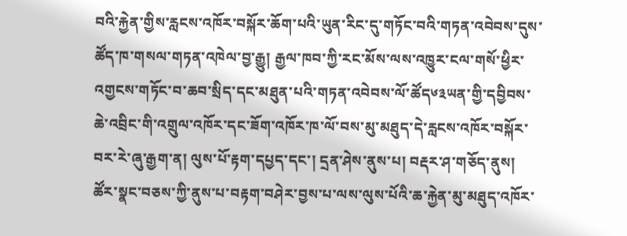བའི་རྐྱེན་གྱིས་རླངས་འཁོར་བསྐོར་ཆོག་པའི་ཡུན་རིང་དུ་གཏོང་བའི་གཏན་འབེབས་དུས་ཚོད་ཁ་གསལ་གཏན་འཁེལ་བྱ་རྒྱུ། རྒྱལ་ཁབ་ཀྱི་རང་མོས་ལས་འཁྱུར་ངལ་གསོ་ཕྱིར་འགྱངས་གཏོང་བ་ཆབ་སྲིད་དང་མཐུན་པའི་གཏན་འབེབས་ལོ་ཚོད༦༣ཡན་གྱི་དབྱིབས་ཆེ་འབྲིང་གི་འགྲུལ་འཁོར་དང་ཟོག་འཁོར་ཁ་ལོ་བས་མུ་མཐུད་དེ་རླངས་འཁོར་བསྐོར་བར་རེ་ཞུ་རྒྱག་ན། ལུས་པོ་རྟག་དཔྱད་དང་། དྲན་ཤེས་ནུས་པ། བརྡར་ཤ་གཅོད་ནུས། ཚོར་སྣང་བཅས་ཀྱི་ནུས་པ་བརྟག་བཤེར་བྱས་པ་ལས་ལུས་པོའི་ཆ་རྐྱེན་མུ་མཐུད་འཁོར་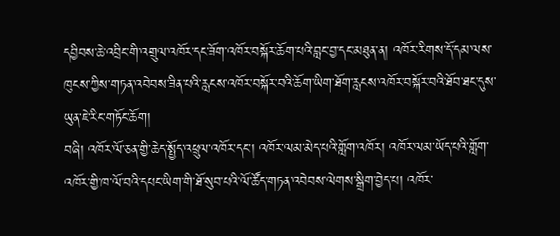དབྱིབས་ཆེ་འབྲིང་གི་འགྲུལ་འཁོར་དང་ཟོག་འཁོར་བསྐོར་ཆོག་པའི་བླང་བྱ་དང་མཐུན་ན། འཁོར་རིགས་དོ་དམ་ལས་ཁུངས་ཀྱིས་གཏན་འབེབས་ཟིན་པའི་རླངས་འཁོར་བསྐོར་བའི་ཆོག་ཡིག་ཐོག་རླངས་འཁོར་བསྐོར་བའི་ཐོབ་ཐང་དུས་ཡུན་ཇེ་རིང་གཏོང་ཆོག།
བཞི། འཁོར་ལོ་ཅན་གྱི་ཆེད་སྤྱོད་འཕྲུལ་འཁོར་དང་། འཁོར་ལམ་མེད་པའི་གློག་འཁོར། འཁོར་ལམ་ཡོད་པའི་གློག་འཁོར་གྱི་ཁ་ལོ་བའི་དཔང་ཡིག་གི་ཐོ་སུབ་པའི་ལོ་ཚོད་གཏན་འབེབས་ལེགས་སྒྲིག་བྱེད་པ། འཁོར་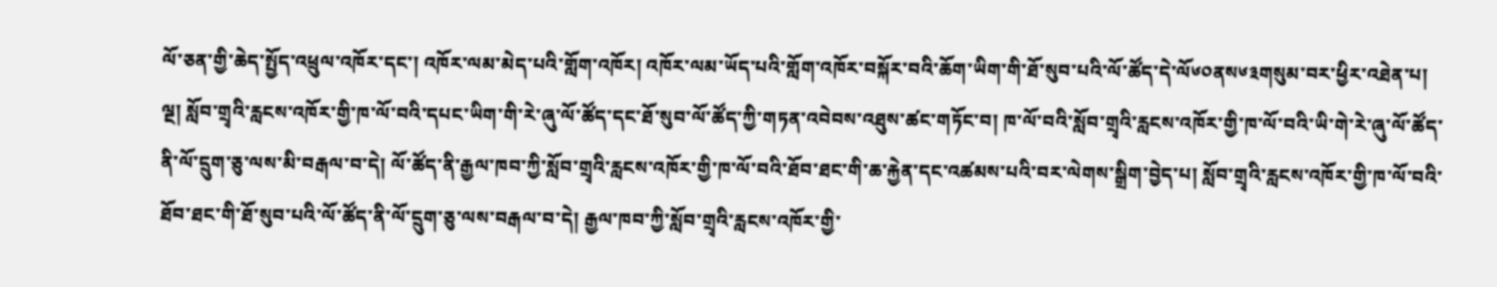ལོ་ཅན་གྱི་ཆེད་སྤྱོད་འཕྲུལ་འཁོར་དང་། འཁོར་ལམ་མེད་པའི་གློག་འཁོར། འཁོར་ལམ་ཡོད་པའི་གློག་འཁོར་བསྐོར་བའི་ཆོག་ཡིག་གི་ཐོ་སུབ་པའི་ལོ་ཚོད་དེ་ལོ༦༠ནས༦༣གསུམ་བར་ཕྱིར་འཐེན་པ།
ལྔ། སློབ་གྲྭའི་རླངས་འཁོར་གྱི་ཁ་ལོ་བའི་དཔང་ཡིག་གི་རེ་ཞུ་ལོ་ཚོད་དང་ཐོ་སུབ་ལོ་ཚོད་ཀྱི་གཏན་འབེབས་འཐུས་ཚང་གཏོང་བ། ཁ་ལོ་བའི་སློབ་གྲྭའི་རླངས་འཁོར་གྱི་ཁ་ལོ་བའི་ཡི་གེ་རེ་ཞུ་ལོ་ཚོད་ནི་ལོ་དྲུག་ཅུ་ལས་མི་བརྒལ་བ་དེ། ལོ་ཚོད་ནི་རྒྱལ་ཁབ་ཀྱི་སློབ་གྲྭའི་རླངས་འཁོར་གྱི་ཁ་ལོ་བའི་ཐོབ་ཐང་གི་ཆ་རྐྱེན་དང་འཚམས་པའི་བར་ལེགས་སྒྲིག་བྱེད་པ། སློབ་གྲྭའི་རླངས་འཁོར་གྱི་ཁ་ལོ་བའི་ཐོབ་ཐང་གི་ཐོ་སུབ་པའི་ལོ་ཚོད་ནི་ལོ་དྲུག་ཅུ་ལས་བརྒལ་བ་དེ། རྒྱལ་ཁབ་ཀྱི་སློབ་གྲྭའི་རླངས་འཁོར་གྱི་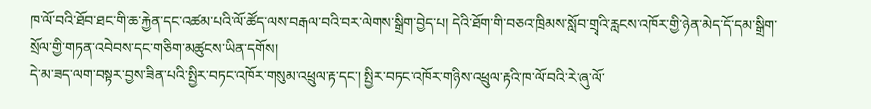ཁ་ལོ་བའི་ཐོབ་ཐང་གི་ཆ་རྐྱེན་དང་འཚམ་པའི་ལོ་ཚོད་ལས་བརྒལ་བའི་བར་ལེགས་སྒྲིག་བྱེད་པ། དེའི་ཐོག་གི་བཅའ་ཁྲིམས་སློབ་གྲྭའི་རླངས་འཁོར་གྱི་ཉེན་མེད་དོ་དམ་སྒྲིག་སྲོལ་གྱི་གཏན་འབེབས་དང་གཅིག་མཚུངས་ཡིན་དགོས།
དེ་མ་ཟད་ལག་བསྟར་བྱས་ཟིན་པའི་སྤྱིར་བཏང་འཁོར་གསུམ་འཕྲུལ་རྟ་དང་། སྤྱིར་བཏང་འཁོར་གཉིས་འཕྲུལ་རྟའི་ཁ་ལོ་བའི་རེ་ཞུ་ལོ་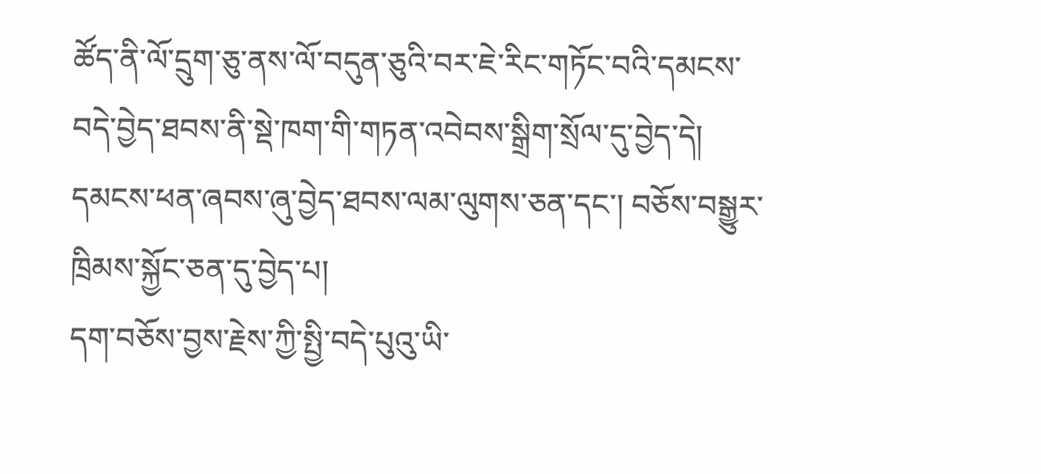ཚོད་ནི་ལོ་དྲུག་ཅུ་ནས་ལོ་བདུན་ཅུའི་བར་ཇེ་རིང་གཏོང་བའི་དམངས་བདེ་བྱེད་ཐབས་ནི་སྡེ་ཁག་གི་གཏན་འབེབས་སྒྲིག་སྲོལ་དུ་བྱེད་དེ། དམངས་ཕན་ཞབས་ཞུ་བྱེད་ཐབས་ལམ་ལུགས་ཅན་དང་། བཅོས་བསྒྱུར་ཁྲིམས་སྐྱོང་ཅན་དུ་བྱེད་པ།
དག་བཅོས་བྱས་རྗེས་ཀྱི་སྤྱི་བདེ་པུའུ་ཡི་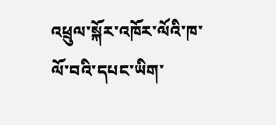འཕྲུལ་སྐོར་འཁོར་ལོའི་ཁ་ལོ་བའི་དཔང་ཡིག་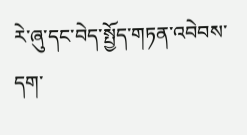རེ་ཞུ་དང་བེད་སྤྱོད་གཏན་འབེབས་དག་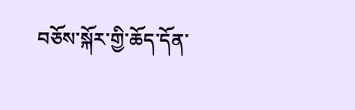བཅོས་སྐོར་གྱི་ཆོད་དོན་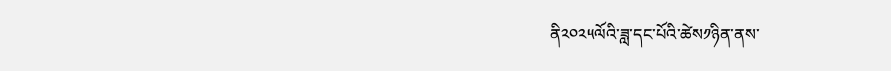ནི༢༠༢༥ལོའི་ཟླ་དང་པོའི་ཚེས༡ཉིན་ནས་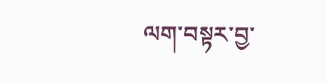ལག་བསྟར་བྱ་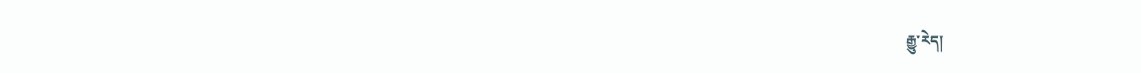རྒྱུ་རེད།